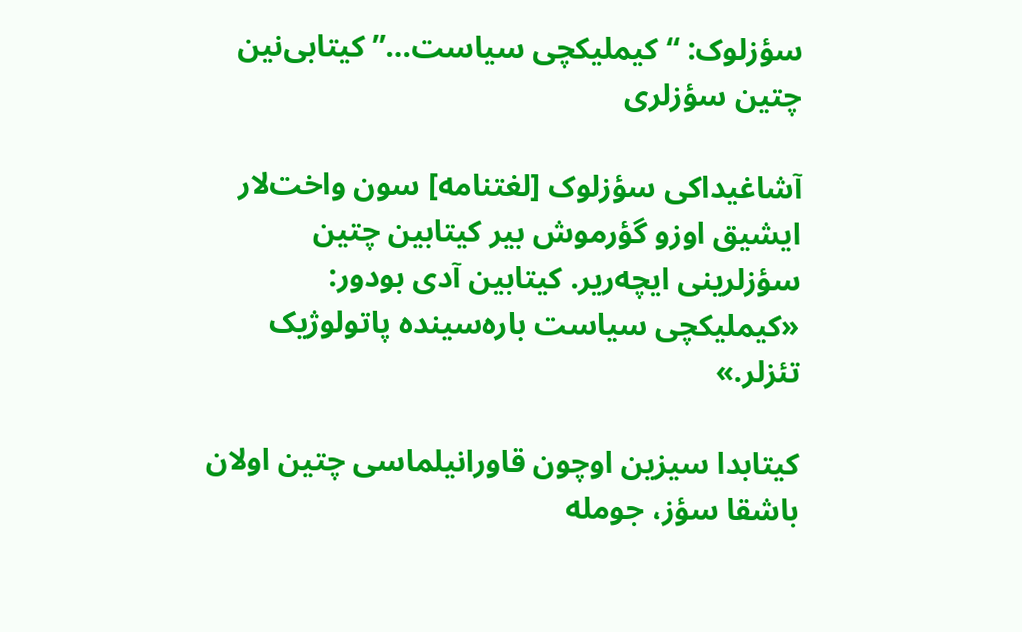سؤزلوک: “کیملیکچی سیاست…” کیتابی‌نین چتین سؤزلری

آشاغیداکی سؤزلوک [لغتنامه] سون واخت‌لار  ایشیق اوزو گؤرموش بیر کیتابین چتین سؤزلرینی ایچه‌ریر. کیتابین آدی بودور: «کیملیکچی سیاست باره‌سینده پاتولوژیک تئزلر.»

کیتابدا سیزین اوچون قاورانیلماسی چتین اولان باشقا سؤز، جومله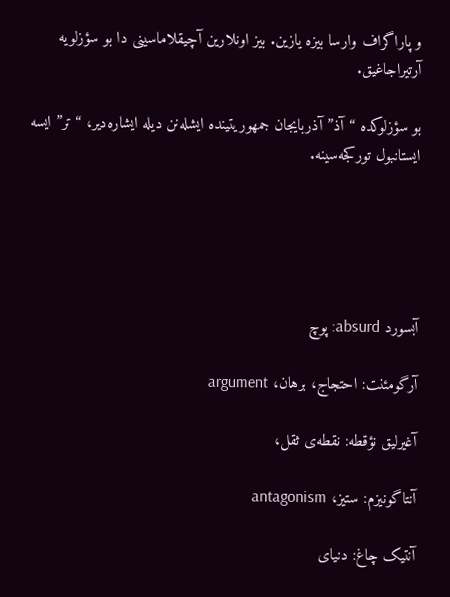و پاراگراف وارسا بیزه یازین. بیز اونلارین آچیقلاماسینی دا بو سؤزلویه آرتیراجاغیق.

بو سؤزلوکده “آذ” آذربایجان جمهوریتینده ایشله‌نن دیله ایشاره‌دیر، “تر” ایسه ایستانبول تورکجه‌سینه.





آبسورد absurd: پوچ

آرگومئنت: احتجاج، برهان، argument

آغیرلیق نؤقطه: نقطه‌‌ی ثقل،

آنتاگونیزم: ستیز، antagonism

آنتیک چاغ: دنیای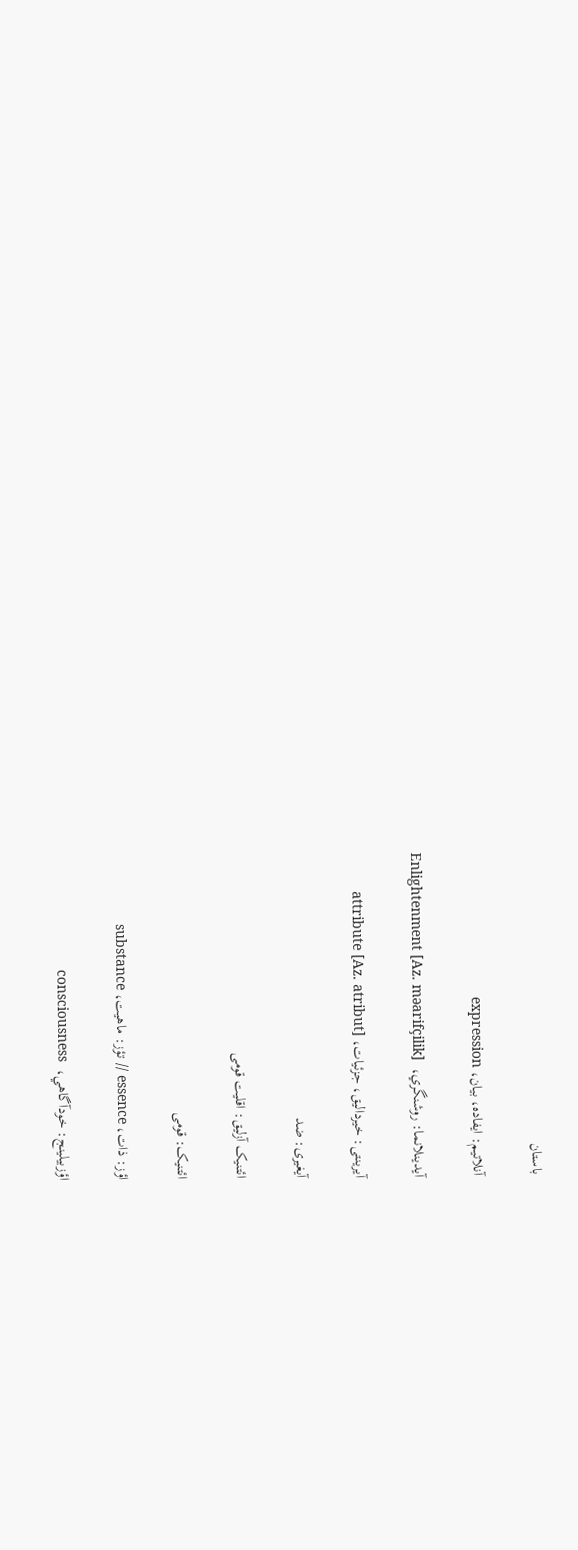باستان

آنلاتيم: ايفاده، بيان، expression

آيدينلانما: روشنگري،  Enlightenment [Az. məarifçilik]

آیرینتی: خيرداليق، جزئيات، attribute [Az. atribut]

آیغیری: ضد

ائتنیک آزلیق: اقلیت قومی

ائتنیک: قومی

اؤز: ذات، essence // تؤز: ماهیت، substance

اؤزبيلينج: خودآگاهي،  consciousness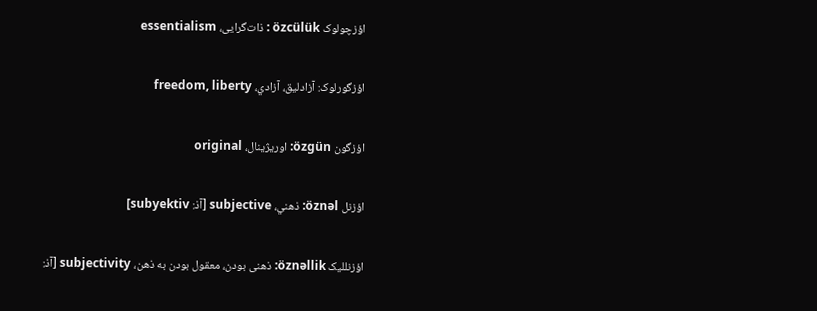اؤزچولوک özcülük : ذات‌گرایی، essentialism

اؤزگورلوک: آزادليق،‌ آزادي، freedom, liberty

اؤزگون özgün: اوريژينال، original

اؤزنل öznəl: ذهني، subjective [آذ: subyektiv]

اؤزنلليک öznəllik: ذهنی بودن، معقول بودن به ذهن، subjectivity [آذ: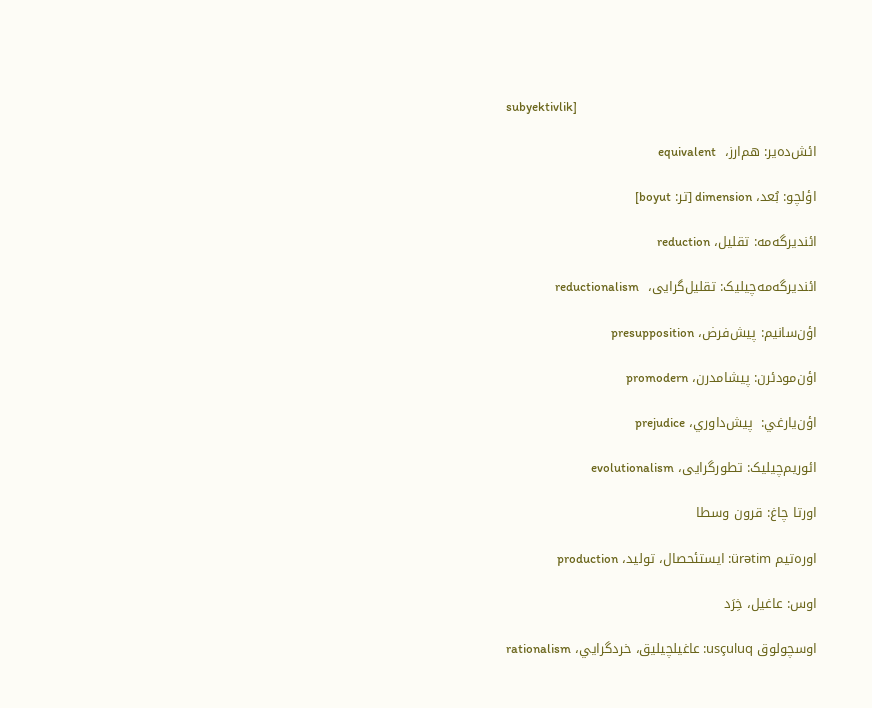subyektivlik]

ائش‌‌ده‌‌یر: هم‌‌ارز،  equivalent

اؤلچو: بُعد، dimension [تر: boyut]

ائندیر‌گه‌‌مه: تقليل، reduction

ائندیرگه‌‌مه‌‌چیلیک: تقلیل‌‌گرایی،  reductionalism

اؤن‌‌سانیم: پیش‌‌فرض، presupposition

اؤن‌مودئرن: پیشامدرن، promodern

اؤن‌‌يارغي:  پيش‌داوري، prejudice

ائوریم‌‌چیلیک: تطورگرایی، evolutionalism

اورتا چاغ: قرون وسطا

اوره‌تيم ürətim: ایستئحصال، توليد، production

اوس: عاغیل، خِرَد

اوسچولوق usçuluq: عاغيلچيليق، خردگرايي، rationalism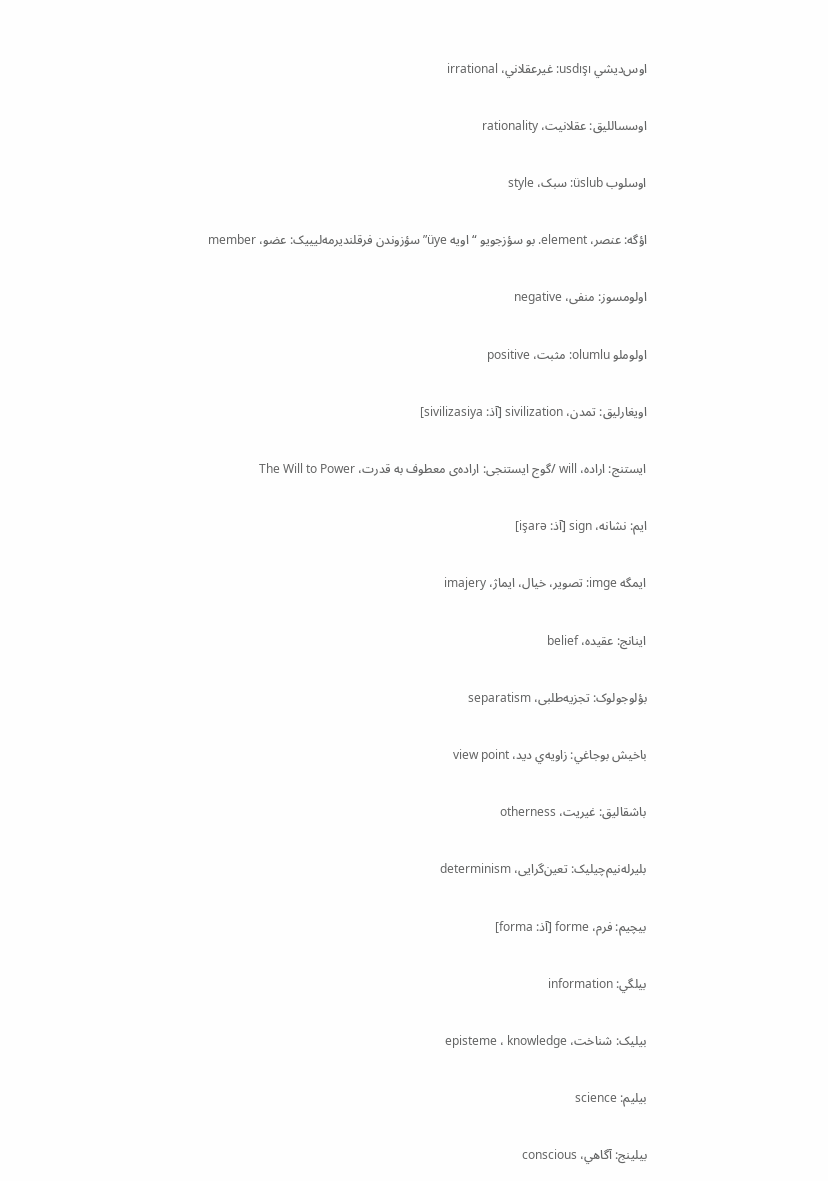اوس‌ديشي usdışı: غيرعقلاني، irrational

اوسساللیق: عقلانیت، rationality

اوسلوب üslub: سبک، style

اؤگه: عنصر، element. بو سؤزجویو “اویه üye” سؤزوندن فرقلندیرمه‌لیییک: عضو، member

اولومسوز: منفی، negative

اولوملو olumlu: مثبت، positive

اويغارليق: تمدن، sivilization [آذ: sivilizasiya]

ایستنج: اراده، will /گوج ایستنجی: اراده‌ی معطوف به قدرت، The Will to Power

ايم: نشانه‌، sign [آذ: işarə]

ایمگه imge: تصویر، خیال، ایماژ، imajery

اينانج: عقيده، belief

بؤلوجولوک: تجزیه‌طلبی، separatism

باخيش بوجاغي: زاويه‌‌ي ديد، view point

باشقالیق: غیریت، otherness

بلیرله‌‌نیم‌چیلیک‌: تعین‌گرایی، determinism

بيچيم: فرم، forme [آذ: forma]

بيلگي: information

بيليک: شناخت، episteme ، knowledge

بيليم: science

بيلينج: آگاهي، conscious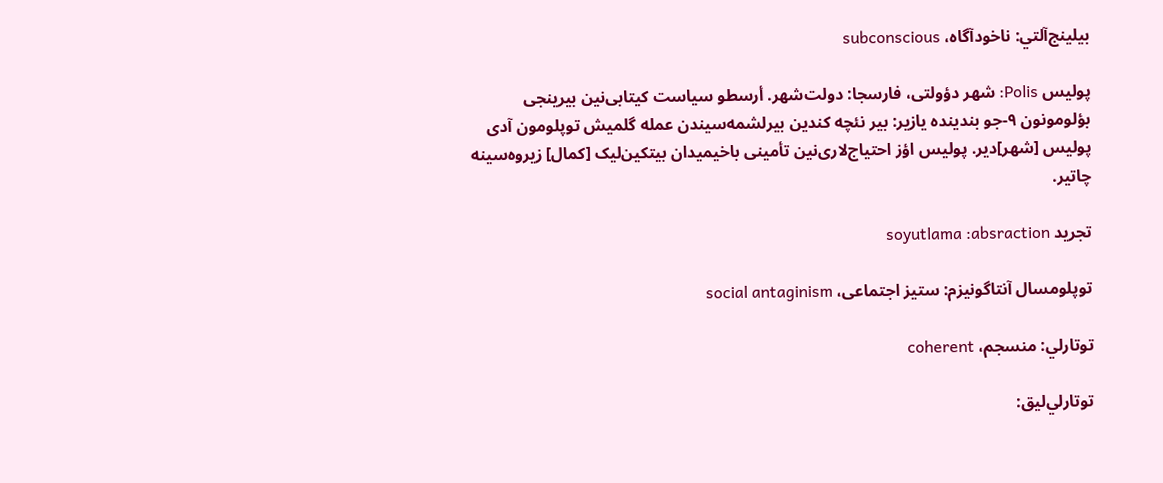بيلينج‌‌آلتي: ناخودآگاه، subconscious

پولیس Polis: شهر دؤولتی، فارسجا: دولت‌‌شهر. أرسطو سیاست کیتابی‌‌نین بیرینجی بؤلومونون ۹-جو بندینده یازیر: بیر نئچه کندین بیرلشمه‌‌‌سیندن عمله گلمیش توپلومون آدی پولیس [شهر]دیر. پولیس اؤز احتیاج‌‌لاری‌‌نین تأمینی باخیمیدان بیتکین‌‌لیک [کمال] زیروه‌‌‌سینه چاتیر.

تجريد soyutlama :absraction

توپلومسال آنتاگونیزم: ستیز اجتماعی، social antaginism

توتارلي: منسجم، coherent

توتارلي‌ليق: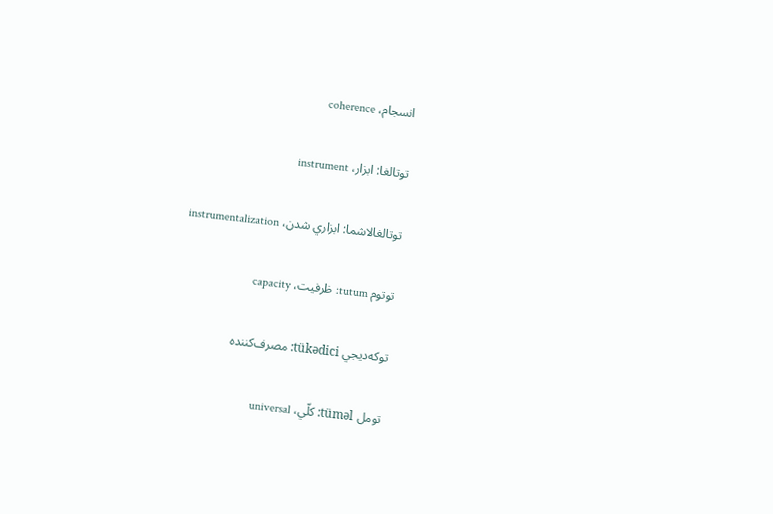انسجام، coherence

توتالغا: ابزار، instrument

توتالغالاشما: ابزاري شدن، instrumentalization

توتوم tutum: ظرفيت، capacity

توکه‌ديجي tükədici: مصرف‌کننده

تومل tüməl: کلّي، universal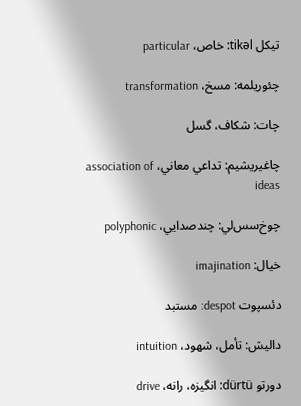تیکل tikəl: خاص، particular

چئوریلمه: مسخ، transformation

چات: شکاف، گسل

چاغيريشيم: تداعي معاني، association of ideas

چوخ‌سس‌لي: چندصدايي، polyphonic

خيال: imajination

دئسپوت despot: مستبد

دالیش: تأمل، شهود، intuition

دورتو dürtü: انگيزه، رانه، drive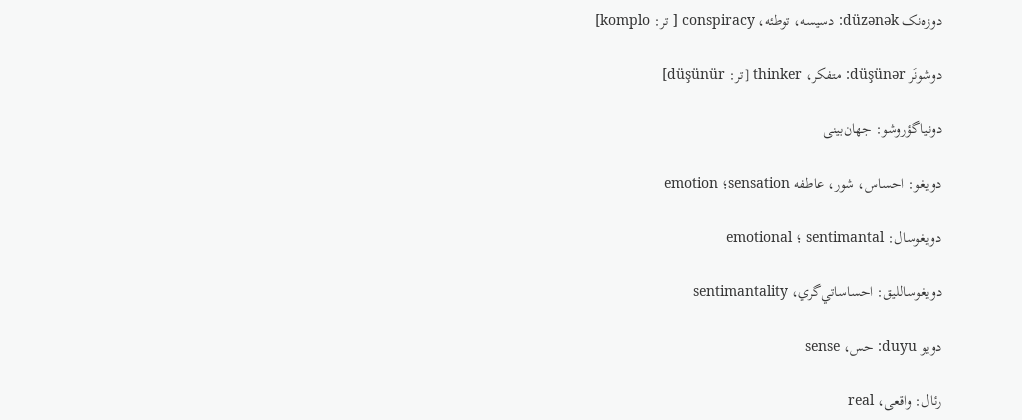دوزه‌نک düzənək: دسيسه، توطئه، conspiracy [ تر: komplo]

دوشونَر düşünər: متفکر، thinker [تر: düşünür]

دونیاگؤروشو: جهان‌‌بینی

دويغو: احساس،‌ شور، عاطفه sensation؛ emotion

دويغوسال: sentimantal ؛ emotional

دويغوسالليق: احساساتي‌گري، sentimantality

دويو duyu: حس، sense

رئال: واقعی، real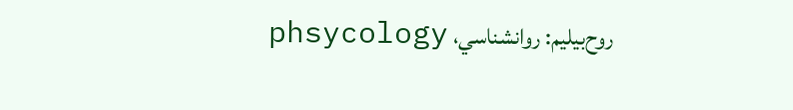روح‌بيليم: روانشناسي، phsycology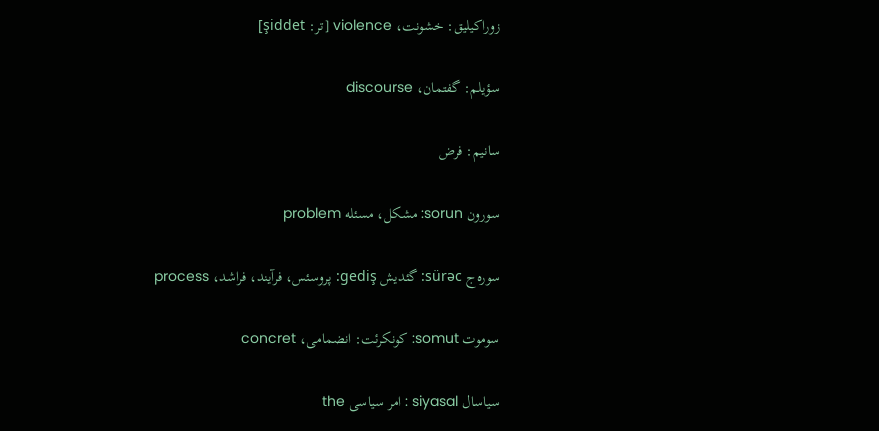زوراکیلیق: خشونت، violence [تر: şiddet]

سؤيلم: گفتمان، discourse

سانیم: فرض

سورون sorun: مشکل، مسئله problem

سوره‌ج sürəc: گئدیش gediş: پروسئس، فرآیند، فراشد، process

سوموت somut: کونکرئت: انضمامی، concret

سیاسال siyasal : امر سیاسی the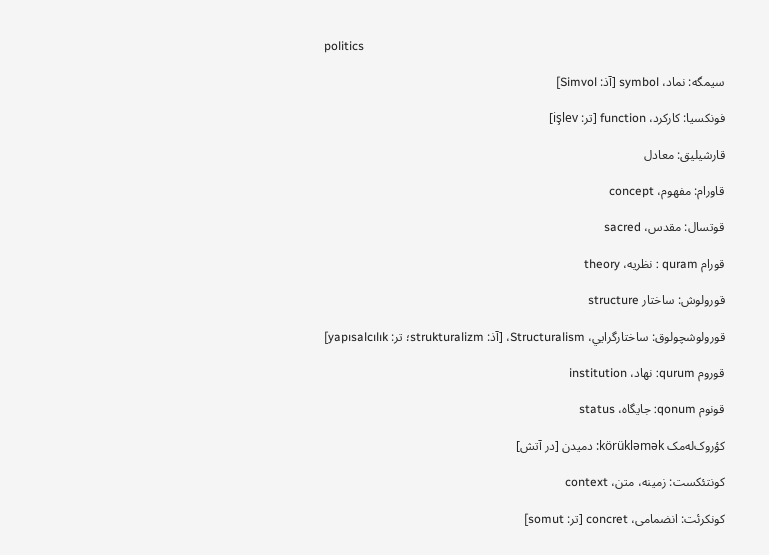politics

سيمگه: نماد، symbol [آذ: Simvol]

فونکسیا: کارکرد، function [تر: işlev]

قارشیلیق: معادل

قاورام: مفهوم، concept

قوتسال: مقدس، sacred

قورام quram : نظریه، theory

قورولوش: ساختار structure

قورولوشچولوق: ساختارگرايي، Structuralism، [آذ: strukturalizm؛ تر: yapısalcılık]

قوروم qurum: نهاد، institution

قونوم qonum: جايگاه، status

کؤروک‌‌‌له‌‌مک körükləmək: دمیدن [در آتش]

کونتئکست: زمينه، متن، context

کونکرئت: انضمامی، concret [تر: somut]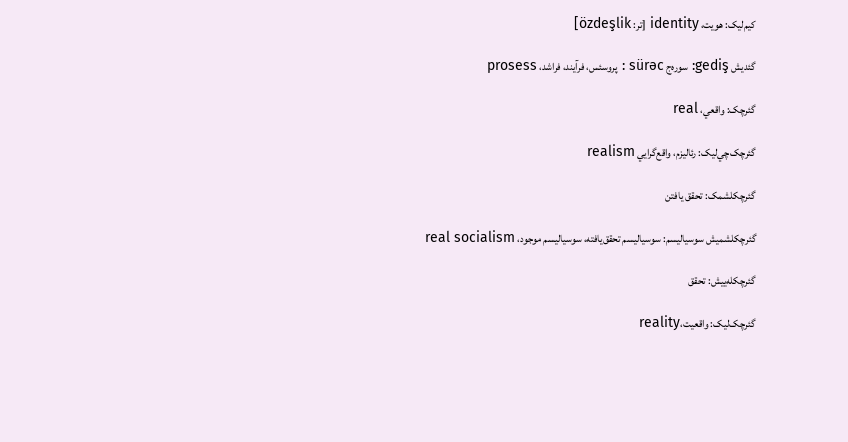کيم‌ليک: هويت، identity [تر: özdeşlik]

گئدیش gediş: سوره‌ج sürəc : پروسئس، فرآیند، فراشد، prosess

گئرچک‌: واقعي، real

گئرچک‌‌چي‌‌ليک: رئاليزم، واقع‌گرايي realism

گئرچکلشمک: تحقق یافتن

گئرچکلشمیش سوسیالیسم: سوسیالیسم تحقق‌یافته، سوسیالیسم موجود، real socialism

گئرچکله‌‌ییش: تحقق

گئرچک‌‌ليک: واقعيت،reality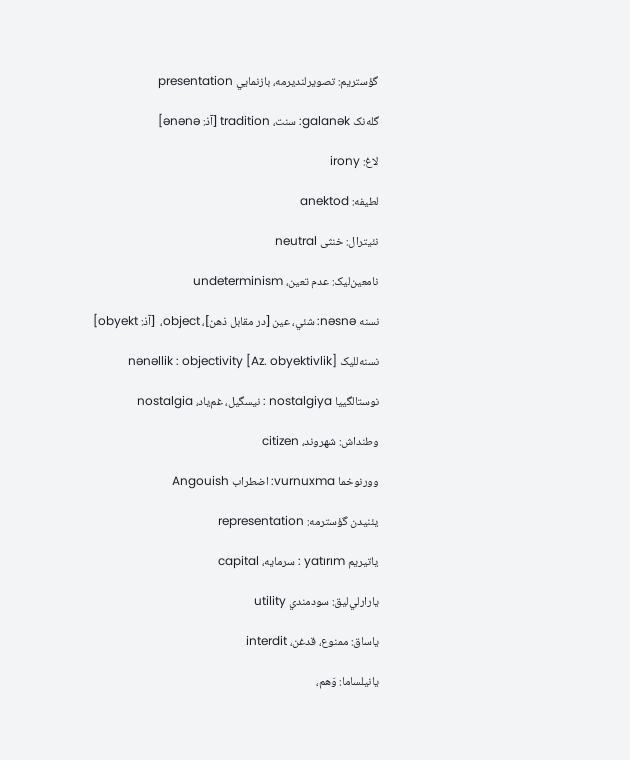گؤستریم: تصويرلنديرمه، بازنمايي presentation

گله‌نک galanək: سنت، tradition [آذ: ənənə]

لاغ: irony

لطيفه: anektod

نئیترال: خنثی neutral

نامعين‌ليک: عدم تعین، undeterminism

نسنه‌ nəsnə: شئي، عين [در مقابل ذهن]، object،  [آذ: obyekt]

نسنه‌‌لليک nənəllik : objectivity [Az. obyektivlik]

نوستالگييا nostalgiya : نیسگیل، غم‌ياد، nostalgia

وطنداش: شهروند، citizen

وورنوخما vurnuxma: اضطراب Angouish

يئنیدن گؤسترمه: representation

ياتيريم yatırım : سرمايه، capital

يارارلي‌ليق: سودمندي utility

ياساق: ممنوع، قدغن، interdit

یانیلساما: وَهم،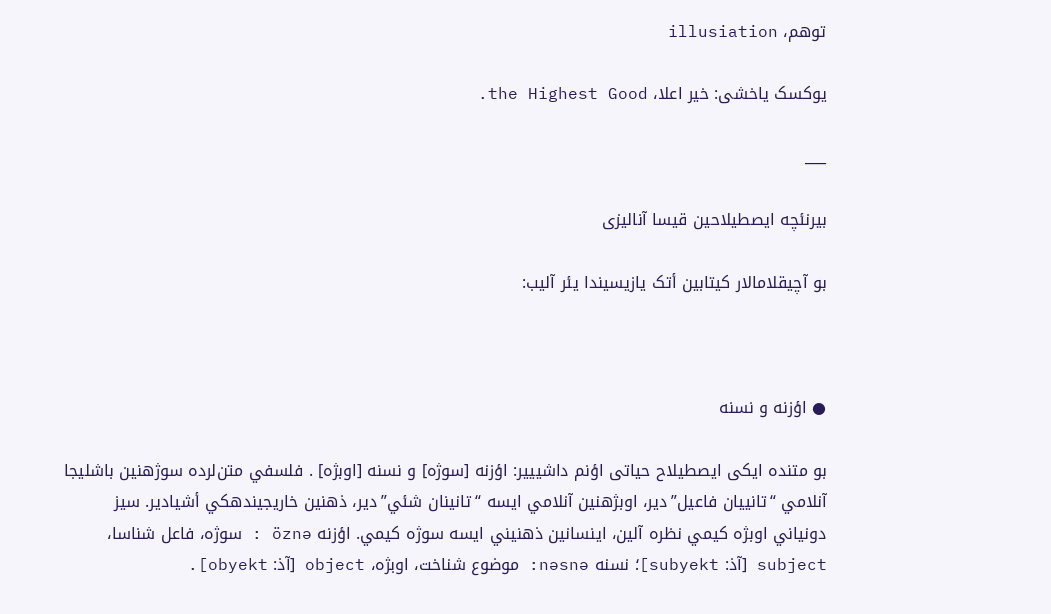توهم، illusiation

یوکسک یاخشی: خیر اعلا، the Highest Good.

___

بیرنئچه ایصطیلاحین قیسا آنالیزی

بو آچیقلامالار کیتابین أتک یازیسیندا یئر آلیب:



● اؤزنه و نسنه

بو متنده ایکی ایصطیلاح حیاتی اؤنم داشیییر: اؤزنه [سوژه] و نسنه [اوبژه] . فلسفي متن‌لرده سوژهنين باشليجا آنلامي “تانييان فاعيل”دير، اوبژهنين آنلامي ايسه “تانينان شئي”دير، ذهنين خاريجيندهکي أشيادير. سيز دونياني اوبژه کيمي نظره آلين، اينسانين ذهنيني ايسه سوژه کيمي. اؤزنه öznə : سوژه، فاعل شناسا، subject [آذ: subyekt]؛ نسنه nəsnə: موضوع شناخت، اوبژه، object [آذ: obyekt].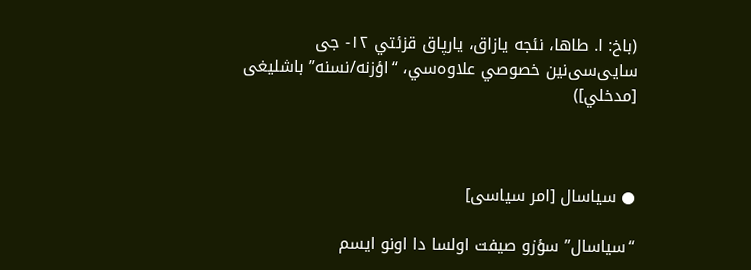(باخ: ا. طاها، نئجه يازاق، يارپاق قزئتي‌ ۱۲- جی سایی‌سی‌نین خصوصي علاوه‌سي، “اؤزنه/نسنه” باشلیغی [مدخلي])



● سیاسال [امر سیاسی]

“سیاسال” سؤزو صیفت اولسا دا اونو ایسم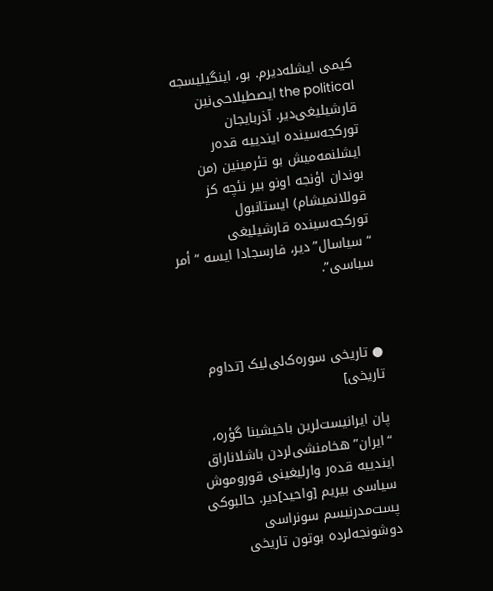کیمی ایشله‌دیرم. بو، اینگیلیسجه the political ایصطیلاحی‌نین قارشیلیغی‌دیر. آذربایجان تورکجه‌سینده ایندییه قده‌ر ایشلنمه‌میش بو تئرمینین (من بوندان اؤنجه اونو بیر نئچه کز قوللانمیشام) ایستانبول تورکجه‌سینده قارشیلیغی “سیاسال”دیر، فارسجادا ایسه “أمر سیاسی”.



● تاریخی سوره‌ک‌لی‌لیک [تداوم تاریخی]

پان ایرانیست‌لرین باخیشینا گؤره، “ایران” هخامنشی‌لردن باشلاناراق ایندییه قده‌ر وارلیغینی قوروموش سیاسی بیریم [واحید]دیر. حالبوکی پست‌مدرنیسم سونراسی دوشونجه‌لرده بوتون تاریخی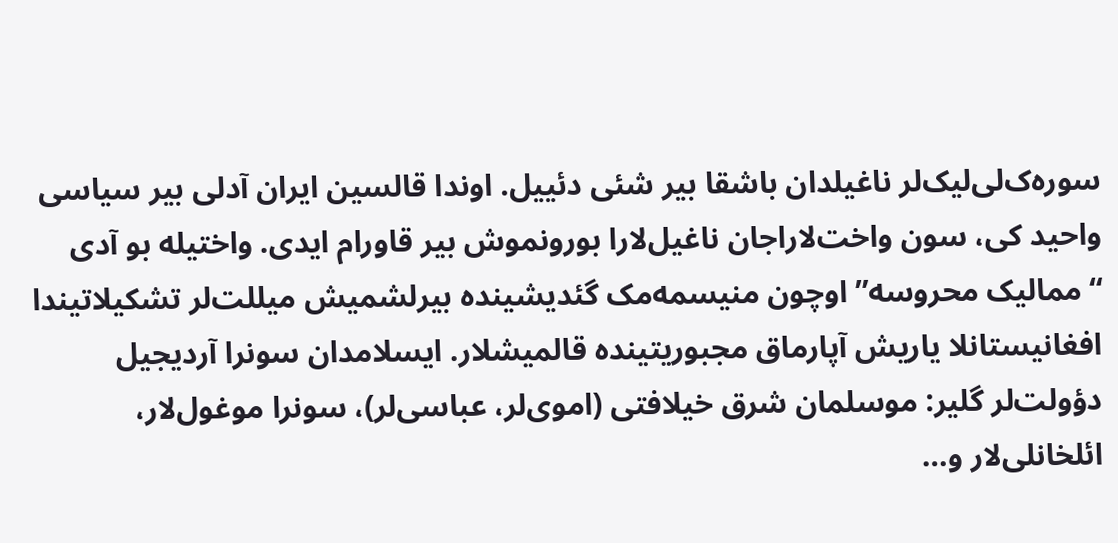سوره‌ک‌لی‌لیک‌لر ناغیلدان باشقا بیر شئی دئییل. اوندا قالسین ایران آدلی بیر سیاسی واحید کی، سون واخت‌لاراجان ناغیل‌لارا بورونموش بیر قاورام ایدی. واختیله بو آدی “ممالیک محروسه” اوچون منیسمه‌مک گئدیشینده بیرلشمیش میللت‌لر تشکیلاتیندا افغانیستانلا یاریش آپارماق مجبوریتینده قالمیشلار. ایسلامدان سونرا آردیجیل دؤولت‌لر گلیر: موسلمان شرق خیلافتی (اموی‌لر، عباسی‌لر)، سونرا موغول‌لار، ائلخانلی‌لار و…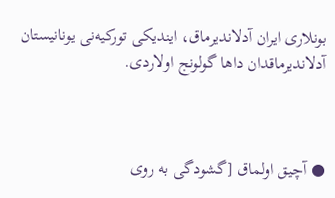بونلاری ایران آدلاندیرماق، ایندیکی تورکیه‌نی یونانیستان آدلاندیرماقدان داها گولونج اولاردی.



● آچیق اولماق [گشودگی به روی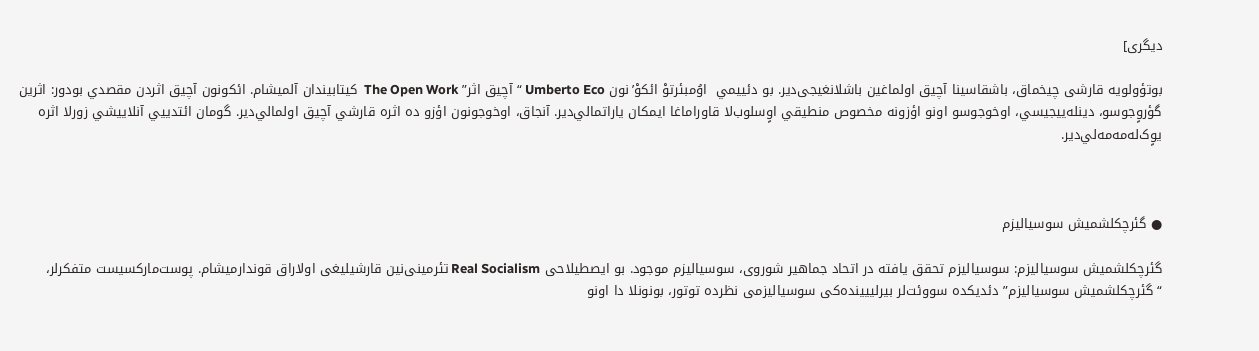دیگری]

بوتؤولویه قارشی چیخماق، باشقاسینا آچیق اولماغین باشلانغیجی‌دیر. بو دئييمي  اوُمبئرتوْ ائکوْ’نون Umberto Eco “آچيق اثر” The Open Work  کيتابيندان آلميشام. ائکونون آچيق اثردن مقصدي بودور: اثرين گؤروٍجوسو، دينله‌ييجيسي، اوخوجوسو اونو اؤزونه مخصوص منطيقي اوٍسلوب‌لا قاوراماغا ايمکان ياراتمالي‌دير. آنجاق، اوخوجونون اؤزو ده اثره قارشي آچيق اولمالي‌دير. گومان ائتدييي آنلاييشي زورلا اثره يوٍک‌له‌مه‌مه‌لي‌دير.



● گئرچکلشمیش سوسیالیزم

گئرچکلشمیش سوسیالیزم: سوسیالیزم تحقق یافته در اتحاد جماهیر شوروی، سوسیالیزم موجود. بو ایصطیلاحی Real Socialism تئرمینی‌نین قارشیلیغی اولاراق قوندارمیشام. پوست‌مارکسیست متفکرلر، “گئرچکلشمیش سوسیالیزم” دئدیکده سووئت‌لر بیرلییینده‌کی سوسیالیزمی نظرده توتور، بونونلا دا اونو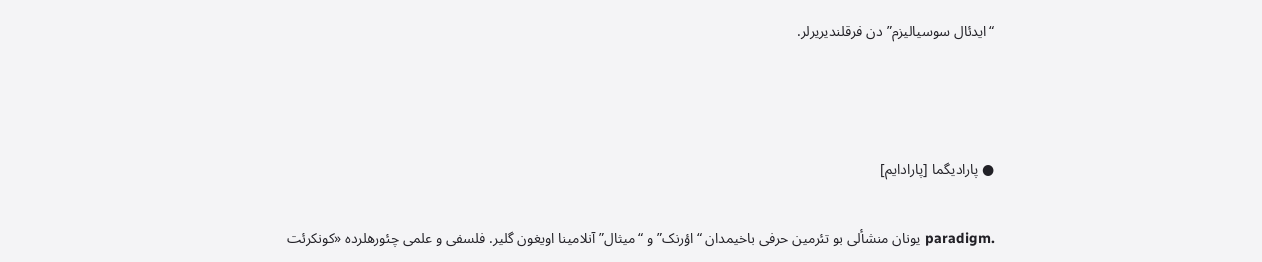“ایدئال سوسیالیزم”دن فرقلندیریرلر.



● پارادیگما [پارادایم]

.paradigm یونان منشأ‌لی بو تئرمین حرفی باخیمدان “اؤرنک” و “میثال” آنلامینا اویغون گلیر. فلسفی و علمی چئورهلرده «کونکرئت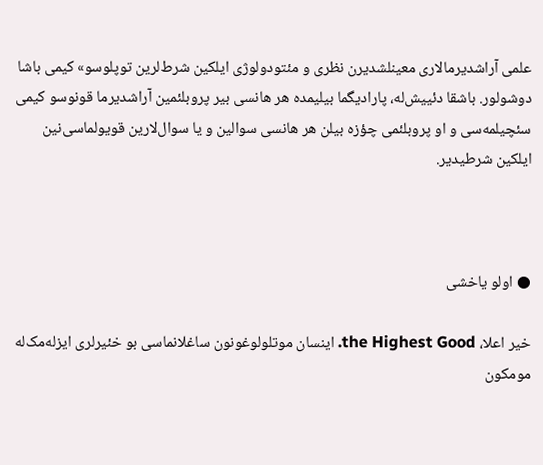علمی آراشدیرما‌لاری معینلشدیرن نظری و مئتودولوژی ایلکین شرط‌لرین توپلوسو» کیمی باشا دوشولور. باشقا دئییش‌له، پارادیگما بیلیمده هر هانسی بیر پروبلئمین آراشدیرما قونوسو کیمی سئچیلمه‌سی و او پروبلئمی چؤزه بیلن هر هانسی سوالین و یا سوال‌لارین قویولماسی‌نین ایلکین شرطیدیر.



● اولو یاخشی

خیر اعلا، the Highest Good. اینسان موتلولوغونون ساغلانماسی بو خئیرلری ایزله‌مک‌له مومکون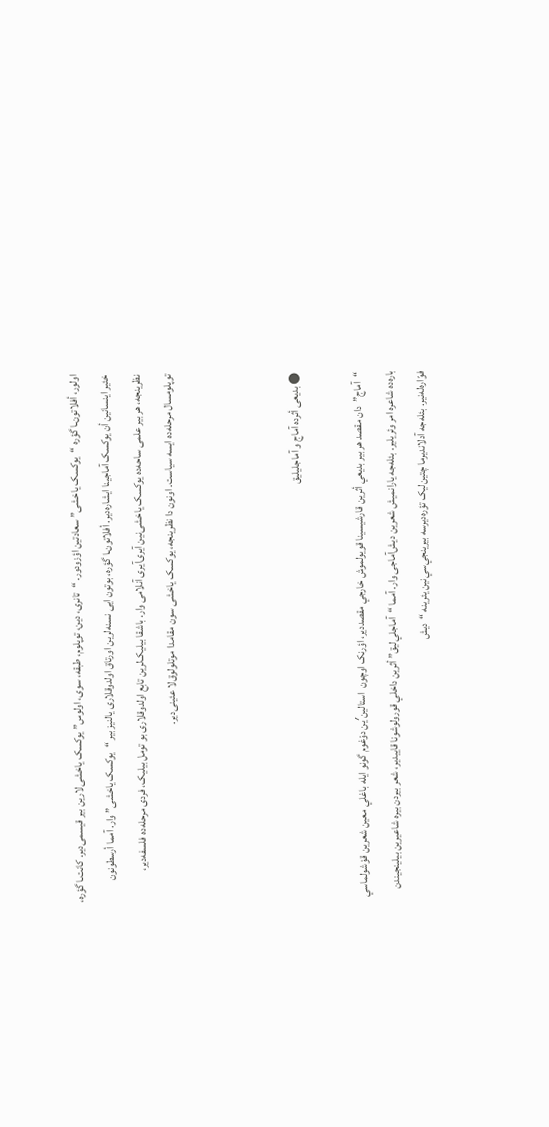اولور، أفلاتون‌ـا گؤره “یوکسک یاخشی” سعادتین اؤزودور. “تانری، دین، توپلوم، طبقه، سوی، اولوس” یوکسک یاخشی‌لارین بیر قیسمی‌دیر. کانت‌ـا گؤره، خئیر اینسانین أن یوکسک آماجینا ایشاره‌دیر. أفلاتون‌ـا گؤره، بوتون ایی نسنه‌لرین اورتاق اولدوقلاری یالنیز بیر “یوکسک یاخشی” وار. آمما أرسطونون  نظرینجه، هر بیر علمی ساحه‌ده یوکسک یاخشی‌نین آیری‌آیری آنلامی وار. باشقا بیلیک‌لرین تابع اولدوقلاری بو تومل بیلیک، فردی مرحله‌ده فلسفه‌دیر، توپلومسال مرحله‌ده ایسه سیاست. اونون دا نظرینجه، یوکسک یاخشی سون مقامدا موتلولوق‌لا عئینی‌دیر.



● بدیعی أثرده آماج و آماجلیلیق

“آماج”دان مقصد هر بير بديعي أثرين قارشيسينا قويولموش خارجي مقصددير، اؤرنک اوچون  استالين′ين دوْغوم گونو ايله باغلي معين شعرين قوْشولماسي باره‌ده شاعره امر وئريلير. بئله‌جه یارانمیش شعرین دیش‌آماجی وار. آمما “آماجلي‌ليق” أثرين داخلي قورولوشونا قاييدير، شعر بيردن بيره شاعيرين بيلينجيندن فوّاره‌له‌نير. بئله‌جه آدلانديرما چتين‌ليک تؤره‌ديرسه بيرينجي‌سي‌نين يئرينه “ديش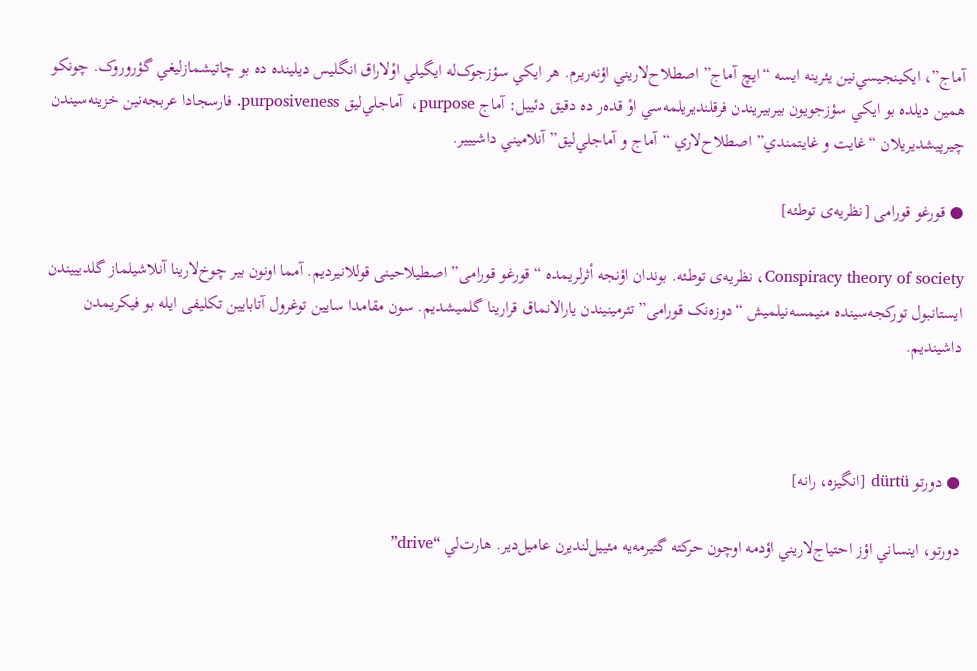آماج”، ايکينجيسي‌نين يئرينه ايسه “ايچ آماج” اصطلاح‌لاريني اؤنه‌ريرم. هر ايکي سؤزجوک‌له ايگيلي اوْلاراق انگليس ديلينده ده بو چاتيشمازليغي گؤروروک. چونکو همين ديلده بو ايکي سؤزجويون بيربيريندن فرقلنديريلمه‌سي اوْ قده‌ر ده دقيق دئييل: آماج purpose،  آماجلي‌ليق purposiveness. فارسجادا عربجه‌نين خزينه‌سيندن چيرپيشديريلان “غايت و غايتمندي” اصطلاح‌لاري “آماج و آماجلي‌ليق” آنلاميني داشييير.

● قورغو قورامی [نظریه‌ی توطئه]

Conspiracy theory of society، نظریه‌ی توطئه. بوندان اؤنجه أثرلریمده “قورغو قورامی” اصطیلاحینی قوللانیردیم. آمما اونون بیر چوخ‌لارینا آنلاشیلماز گلدیییندن ایستانبول تورکجه‌سینده منیمسه‌نیلمیش “دوزه‌نک قورامی” تئرمینیندن یارالانماق قرارینا گلمیشدیم. سون مقامدا سایین توغرول آتابایین تکلیفی ایله بو فیکریمدن داشیندیم.



● دورتو dürtü [انگیزه، رانه]

دورتو، ‌اينساني اؤز احتياج‌لاريني اؤدمه اوچون حرکته گتيرمه‌يه مئیيل‌لنديرن عامیل‌دير. هارت‌لي “drive”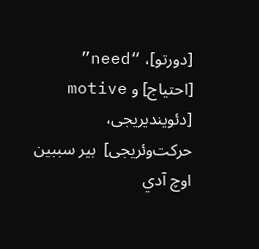[دورتو]، “need” [احتياج] و motive [دئویندیریجی، حرکت‌وئریجی]  بير سببين اوچ آدي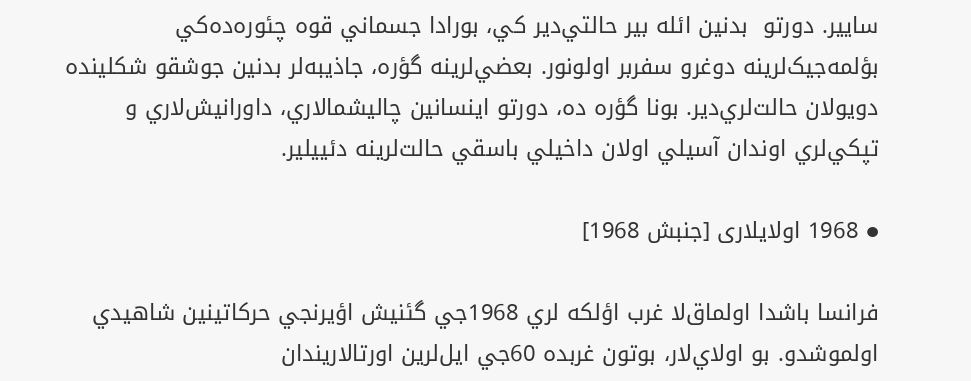ساییر. دورتو  بد‌نين ائله بير حالتي‌دير کي، بورادا جسماني قوه چئوره‌ده‌کي بؤلمه‌جیک‌لرینه دوغرو سفربر اولونور. بعضي‌لرينه گؤره، جاذيبه‌لر بد‌نين جوشقو شکلينده دويولان حالت‌لري‌دير. بونا گؤره ده، دورتو اينسانين چاليشمالاري، داورانيش‌لاري و تپکي‌لري اوندان آسيلي اولان داخيلي باسقي حالت‌لرينه دئييلير.

● 1968 اولایلاری [جنبش 1968]

فرانسا باشدا اولماق‌لا غرب اؤلکه لري 1968جي گئنيش اؤيرنجي حرکاتينين شاهيدي اولموشدو. بو اولاي‌لار، بوتون غربده 60جي ايل‌لرين اورتالاريندان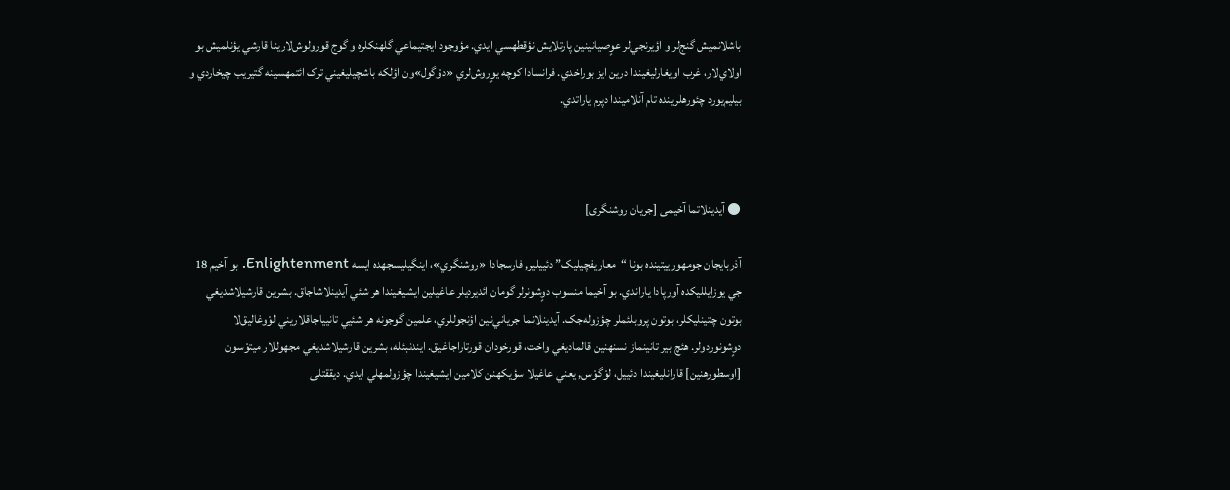باشلانميش گنج‌لر و اؤيرنجي‌لر عوٍصيانينين پارتلايش نؤقطهسي ايدي. مؤوجود ايجتيماعي گلهنکلره و گوج قورولوش‌لارينا قارشي يؤنلميش بو اولاي‌لار، غرب اويغارليغيندا درين ايز بوراخدي. فرانسادا کوچه يوٍروش‌لري «دوْگول»ون اؤلکه باشچيليغيني ترک ائتمهسينه گتيريب چيخاردي و بيليم‌يورد چئورهلرينده تام آنلاميندا دپرم ياراتدي.



● آیدینلاتما آخیمی [جریان روشنگری]

آذربايجان جومهورييتينده بونا “معاريفچيليک” دئييلير, فارسجادا «روشنگري»، اينگيليسجهده ايسه Enlightenment. بو آخيم 18 جي يوزايلليکده آورپادا ياراندي. بو آخيما منسوب دوٍشونرلر گومان ائديرديلر عاغيلين ايشيغيندا هر شئي آيدينلاشاجاق. بشرين قارشيلاشديغي بوتون چتينليکلر، بوتون پروبلئملر چؤزوله‌جک. آيدينلانما جرياني‌نين اؤنجوللري، علمين گوجونه هر شئيي تانيياجاقلاريني لوْوغاليق‌لا دوٍشونوردولر. هئچ بير تانينماز نسنهنين قالماديغي واخت، قورخودان قورتاراجاغيق. ايندنبئله، بشرين قارشيلاشديغي مجهوللار ميتوْسون [اوسطورهنين] قارانليغيندا دئييل، لوْگوْس, يعني عاغيلا سؤيکهنن کلامين ايشيغيندا چؤزولمهلي ايدي. دیققتلی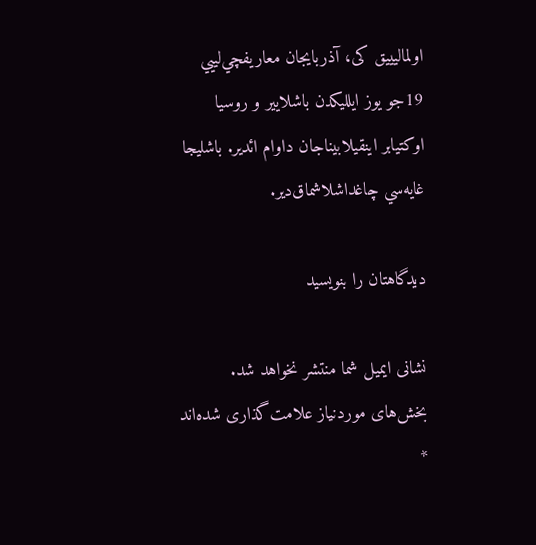اولمالیییق کی، آذربايجان معاريفچي‌لييي 19جو يوز ايلليکدن باشلايير و روسيا اوکتيابر اينقيلابيناجان داوام ائدير. باشليجا غايه‌سي چاغداشلاشماق‌دير.

دیدگاهتان را بنویسید

نشانی ایمیل شما منتشر نخواهد شد. بخش‌های موردنیاز علامت‌گذاری شده‌اند *